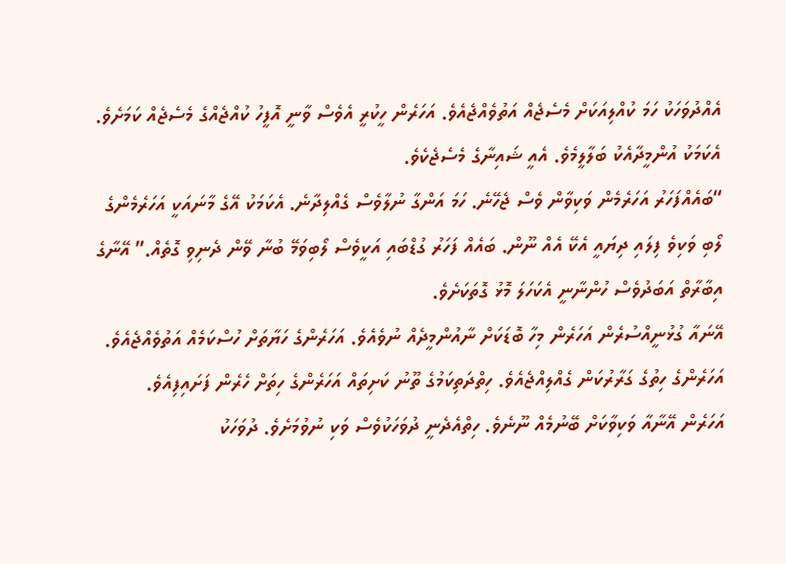އެއްދުވަހަކު ހަމަ ކުއްލިއަކަށް މެސެޖެއް އަތުވެއްޖެއެވެ. އަހަރެން ހީކުރީ އެވެސް ވާނީ އޮފީހު ކުއްޖެއްގެ މެސެޖެއް ކަމަށެވެ. އެކަމަކު އުންމީދާއެކު ބަލާލީމެވެ. އެއީ ޝައިނާގެ މެސެޖެކެވެ.
“ބައެއްފަހަރު އަހަރެމެން ވަކިވާން ވެސް ޖެހޭނެ. ހަމަ އަންގާ ނުލާވެސް ގެއްލިދާނެ. އެކަމަކު އޭގެ މާނައަކީ އަހަރެމެންގެ ލޯބި ވަކިވެ ފިލައި ދިޔައީ އެކޭ އެއް ނޫން. ބައެއް ފަހަރު ގުޑްބައި އަކީވެސް ލޯބިވަމޭ ބުނާ ވޭން ދެނިވި ގޮތެއް.” އޭނާގެ އިބާރާތް އަބަދުވެސް ހުންނާނީ އެކަހަލަ މޮޅު ގޮތަކަށެވެ.
އޭނައާ ގުޅުނީއްސުރެން އަހަރެން މިހާ ބޮޑަކަށް ނާއުންމީދެއް ނުވެއެވެ. އަހަރެންގެ ހަޔާތަށް ހުސްކަމެއް އަތުވެއްޖެއެވެ. އަހަރެންގެ ހިތުގެ ގަރާރުކަން ގެއްލިއްޖެއެވެ. ހިތްދަތިކަމުގެ ތޫނު ކަށިތައް އަހަރެންގެ ހިތަށް ހެރެން ފަށައިފިއެވެ.
އަހަރެން އޭނާއާ ވަކިވާކަށް ބޭނުމެއް ނޫނެވެ. ހިތްއެދެނީ ދުވަހަކުވެސް ވަކި ނުވުމަށެވެ. ދުވަހަކު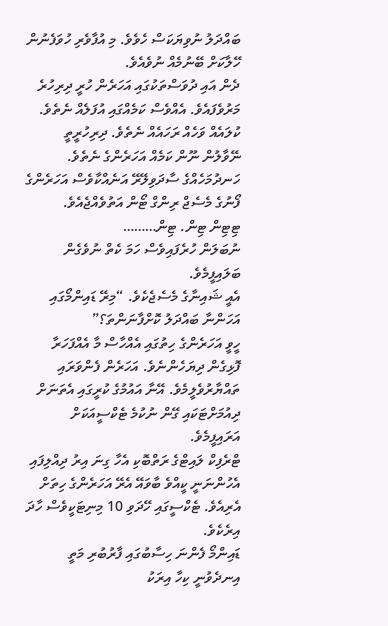ބައްދަލު ނުވިޔަކަސް ހެވެވެ. މި އުފާވެރި ހުވަފެނުން ހޭލާކަށް ބޭނުމެއް ނުވެއެވެ.
ދެން އައި ދުވަސްތަކުގައި އަހަރެން ހުރީ ދިރިހުރެ މަރުވެފައެވެ. އެއްވެސް ކަމެއްގައި އުފަލެއް ނެތެވެ. ކުލައެއް ވަހެއް ރަހައެއް ނެތެވެ. ދިރިހުރީތީ ނޭވާލުން ނޫން ކަމެއް އަހަރެންގެ ނެތެވެ.
ހަނދުމަހެއްގެ ސާދަވިލޭރޭ އަނެއްކާވެސް އަހަރެންގެ ފޯނުގެ މެސެޖް ރިންގް ޓޯން އަތުވެއްޖެއެވެ.
ޓިޓިން ޓިން. ޓިން………
ނުބަލަން ހުރެފައިވެސް ހަމަ ކެތް ނުވެގެން ބަލައިފީމެވެ.
އެއީ ޝައިނާގެ މެސެޖެކެވެ. “މިރޭ ޑައިންމޯގައި އަހަންނާ ބައްދަލު ކޮށްފާނަންތަ؟”
ހީވީ އަހަރެންގެ ހިތުގައި އެއްހާސް މާ އެއްފަހަރާ ފޮޅިގެން ދިޔަހެންނެވެ. އަހަރެން ފެންވަރައި ތައްޔާރުވެލީމެވެ. އޭނާ އައުމުގެ ކުރީގައި އެތަނަށް ދިއުމަށްޓަކައި ގޭން ނުކުމެ ޓެކްސީއަކަށް އަރައިފީމެވެ.
ޓްރެފިކް ލައިޓްގެ ރަތްބޮކި އެހާ ގިނަ އިރު ދިއްލިފައި އެހުންނަނީ ކީއްވެ ބާވައޭ އެރޭ އަހަރެންގެ ހިތަށް އެރިއެވެ. ޓެކްސީގައި ހޭދަވި 10 މިނިޓަކީވެސް ހާދަ އިރެކެވެ.
ޑައިންމޯ ފެންނަ ހިސާބުގައި ފާރުބުރި މަތީ އިނދެވުނީ ކިހާ އިރަކު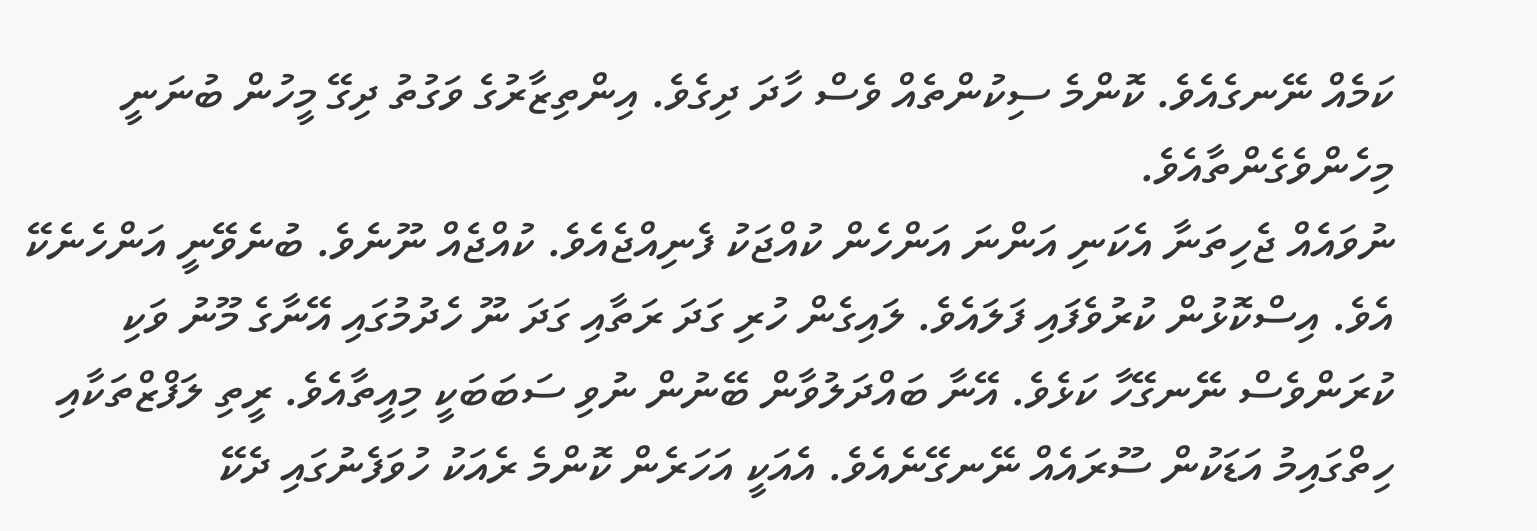ކަމެއް ނޭނގެއެވެ. ކޮންމެ ސިކުންތެއް ވެސް ހާދަ ދިގެވެ. އިންތިޒާރުގެ ވަގުތު ދިގޭ މީހުން ބުނަނީ މިހެންވެގެންތާއެވެ.
ނުވައެއް ޖެހިތަނާ އެކަނި އަންނަ އަންހެން ކުއްޖަކު ފެނިއްޖެއެވެ. ކުއްޖެއް ނޫނެވެ. ބުނެވޭނީ އަންހެނެކޭ އެވެ. އިސްކޮޅުން ކުރުވެފައި ފަލައެވެ. ލައިގެން ހުރި ގަދަ ރަތާއި ގަދަ ނޫ ހެދުމުގައި އޭނާގެ މޫނު ވަކި ކުރަންވެސް ނޭނގޭހާ ކަޅެވެ. އޭނާ ބައްދަލުވާން ބޭނުން ނުވި ސަބަބަކީ މިއީތާއެވެ. ރީތި ލަފްޒްތަކާއި ހިތްގައިމު އަޑަކުން ސޫރައެއް ނޭނގޭނެއެވެ. އެއަކީ އަހަރެން ކޮންމެ ރެއަކު ހުވަފެނުގައި ދެކޭ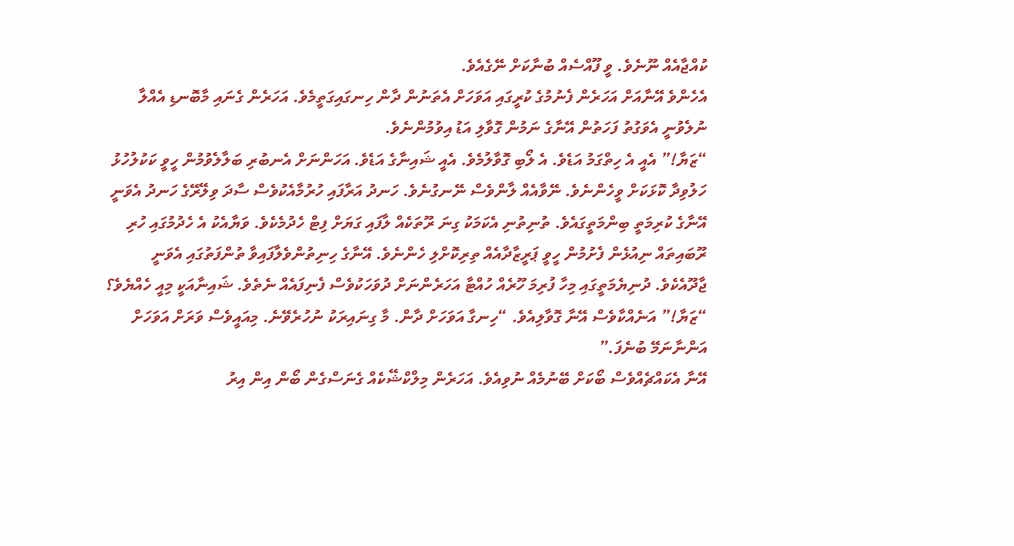ކުއްޖާއެއް ނޫނެވެ. ވީ ފޫއްސެއް ބުނާކަށް ނޭގެއެވެ.
އެހެންވެ އޭނާއަށް އަހަރެން ފެނުމުގެ ކުރީގައި އަވަހަށް އެތަނުން ދާން ހިނގައިގަތީމެވެ. އަހަރެން ގެނައި މާބޮނޑި އެއްލާ ނުލެވުނީ އެވަގުތު ފަހަތުން އޭނާގެ ނަމުން ގޮވާލި އަޑު އިވުމުންނެވެ.
“ޒަޔާ!” އެއީ އެ ހިތްގަމު އަޑެވެ. އެ ލޯބި ގޮވާލުމެވެ. އެއީ ޝައިނާގެ އަޑެވެ. އަހަންނަށް އެނބުރި ބަލާލެވުމުން ހީވީ ކަކުލުހުޅު ހަލުވިދާ ކޮޅަކަށް ވީހެންނެވެ. ނޭވާއެއް ލާންވެސް ނޭނގުނެވެ. ހަނދު އަރާފައި ހުރުމާއެކުވެސް ސާދަ ވިލޭރޭގެ ހަނދު އެވަނީ އޭނާގެ ކުރިމަތީ ބިންމަތީގައެވެ. ތުނިތުނި އެކަމަކު ގިނަ ރޫތަކެއް ލާފައި ގަޔަށް ފިޓް ހެދުމެކެވެ. ވަޔާއެކު އެ ހެދުމުގައި ހުރި ރޫބައިތައް ނިއުޅެން ފެށުމުން ހީވީ ޕަރީޒާދާއެއް ތިރިކޮށްލި ހެންނެވެ. އޭނާގެ ހިނިތުންވެލާފައިވާ ތުންފަތުގައި އެވަނީ ޖާދޫއެކެވެ. ދުނިޔެމަތީގައި މިހާ ފުރިމަ ހޫރެއް ހުއްޓާ އަހަރެންނަށް ދުވަހަކުވެސް ފެނިފައެއް ނެތެވެ. ޝައިނާއަކީ މިއީ ހެއްޔެވެ؟
“ޒަޔާ!” އަނެއްކާވެސް އޭނާ ގޮވާލިއެވެ. “ހިނގާ އަވަހަށް ދާން. މާ ގިނައިރަކު ނުހުރެވޭނެ. މިއައީވެސް ވަރަށް އަވަހަށް އަންނާނަމޭ ބުނެފަ.”
އޭނާ އެކައްޗެއްވެސް ބޯކަށް ބޭނުމެއް ނުވިއެވެ. އަހަރެން މިލްކްޝޭކެއް ގެނަސްގެން ބޯން އިން އިރު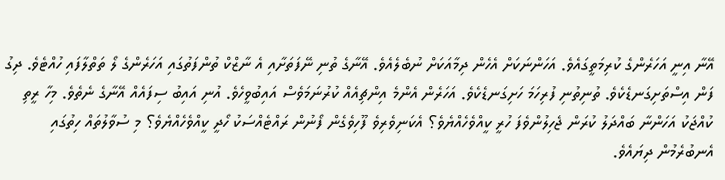އޭނާ އިނީ އަހަރެންގެ ކުރިމަތީގައެވެ. އަހަންނަކަށް އެހެން ދިމާއަކަށް ނުބެލެއެވެ. އޭނާގެ ތުނި ނޭފަތަށާއި އެ ނާޒްކް ތުންފަތުގައި އަހަރެންގެ ލޯ ތަތްލާފައި ހުއްޓެވެ. ދިގު ފަން އިސްތަށިގަނޑެކެވެ. ތުނިތުނި ފުރިހަމަ ހަށިގަނޑެކެވެ. އަހަރެން އެންމެ އިންޗިއެއް ކުރުނަމަވެސް އައިބުވީހެވެ. އުނި އައިބު ސިފައެއް އޭނާގެ ނެތެވެ. މިހާ ރީތި ކުއްޖަކު އަހަންނާ ބައްދަލު ކުރަން ޖެހިލުންވެފަ ހުރީ ކީއްވެހެއްޔެވެ؟ އެކަނިވެރިވެ ފޫހިވެގެން ފޯނުން ރައްޓެއްސަކު ހޯދީ ކީއްވެހެއްޔެވެ؟ މި ސުވާލުތައް ހިތުގައި އެނބުރެމުން ދިޔައެވެ.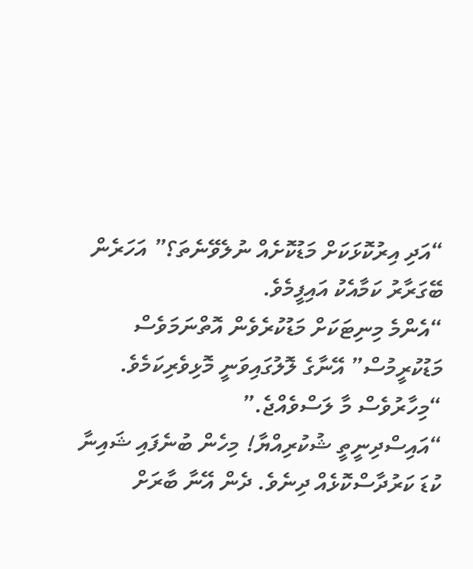“އަދި އިރުކޮޅަކަށް މަޑުކޮށެއް ނުލެވޭނެތަ؟” އަހަރެން ބޭގަރާރު ކަމާއެކު އައިފީމެވެ.
“އެންމެ މިނިޓަކަށް މަޑުކުރެވެން އޮތްނަމަވެސް މަޑުކުރީމުސް” އޭނާގެ ލޮލުގައިވަނީ މޮޅިވެރިކަމެވެ. “މިހާރުވެސް މާ ލަސްވެއްޖެ.”
“އައިސްދިނީތީ ޝުކުރިއްޔާ! މިހެން ބުނެފައި ޝައިނާ ކުޑަ ކަރުދާސްކޮޅެއް ދިނެވެ. ދެން އޭނާ ބާރަށް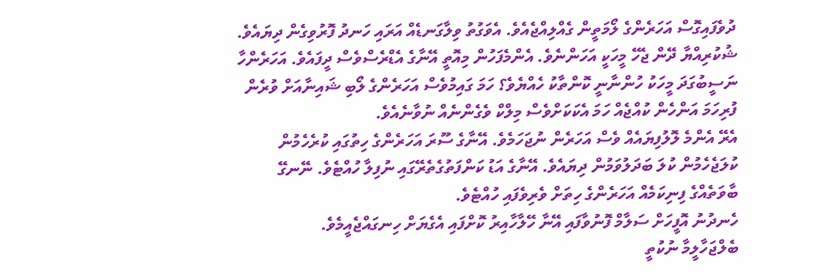ދުވެފައިގޮސް އަހަރެންގެ ލޯމަތީން ގެއްލިއްޖެއެވެ. އެވަގުތު ވިލާގަނޑެއް އަރައި ހަނދު ފޮރުވިގެން ދިޔައެވެ.
ޝުކުރިއްޔާ ދޭން ޖެހޭ މީހަކީ އަހަންނެވެ. އެންމެފަހުން މިއޮތީ އޭނާގެ އެޑްރެސްވެސް ދީފައެވެ. އަހަރެންހާ ނަސީބުގަދަ މީހަކު ހުންނާނީ ކޮންތާކު ހެއްޔެވެ؟ ހަމަ ގައިމުވެސް އަހަރެންގެ ލޯބި ޝައިނާއަށް ވުރެން ފުރިހަމަ އަންހެން ކުއްޖެއް ހަމަ އެކަކަށްވެސް މިލްކް ވެގެންނެއް ނުވާނެއެވެ.
އެރޭ އެންމެ ލޮލުފިޔައެއް ވެސް އަހަރެން ނުޖަހަމެވެ. އޭނާގެ ސޫރަ އަހަރެންގެ ހިތުގައި ކުރެހެމުން ކުލަޖެހެމުން ކުލަ ބަދަލުވަމުން ދިޔައެވެ. އޭނާގެ އަޑު ކަންފަތުގެތެރޭގައި ނުފިލާ ހުއްޓެވެ. ނޭނގޭ ބާވަތެއްގެ ފިނިކަމެއް އަހަރެންގެ ހިތަށް ވެރިވެފައި ހުއްޓެވެ.
ހެނދުނު އޮފީހަށް ސަލާމް ފޮނުވާފައި އޭނާ ހޭލާހާއިރު ކޮށްފައި އެގެޔަށް ހިނގައްޖެއީމެވެ.
ބެލްޖަހާލީމާ ނުކުތީ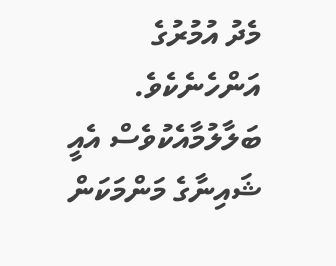މެދު އުމުރުގެ އަންހެނެކެވެ. ބަލާލުމާއެކުވެސް އެއީ ޝައިނާގެ މަންމަކަން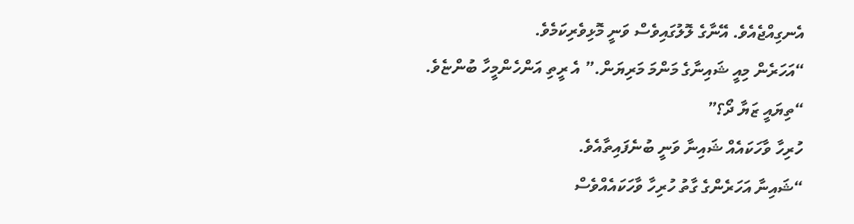އެނގިއްޖެއެވެ. އޭނާގެ ލޮލުގައިވެސް ވަނީ މޮޅިވެރިކަމެވެ.
“އަހަރެން މިއީ ޝައިނާގެ މަންމަ މަރިޔަން.” އެ ރީތި އަންހެންމީހާ ބުންޏެވެ. “ތިޔައީ ޒަޔާ ދޯ؟”
ހުރިހާ ވާހަކައެއް ޝައިނާ ވަނީ ބުނެފައިތާއެވެ.
“ޝައިނާ އަހަރެންގެ ގާތު ހުރިހާ ވާހަކައެއްވެސް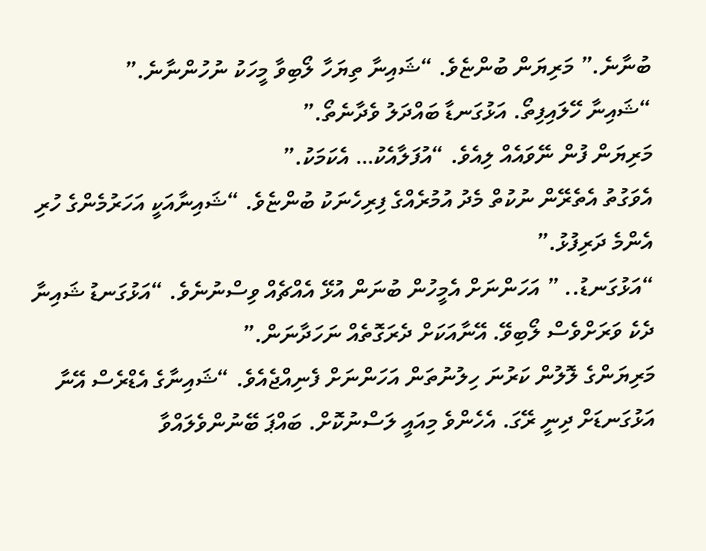ބުނާނެ.” މަރިޔަން ބުންޏެވެ. “ޝައިނާ ތިޔަހާ ލޯބިވާ މީހަކު ނުހުންނާނެ.”
“ޝައިނާ ހޭލައިފިތޯ. އަޅުގަނޑާ ބައްދަލު ވެދާނެތޯ.”
މަރިޔަން ފުން ނޭވައެއް ލިއެވެ. “އުފަލާއެކު… އެކަމަކު.”
އެވަގުތު އެތެރޭން ނުކުތް މެދު އުމުރެއްގެ ފިރިހެނަކު ބުންޏެވެ. “ޝައިނާއަކީ އަހަރުމެންގެ ހުރި އެންމެ ދަރިފުޅު.”
“އަޅުގަނޑު.. ” އަހަންނަށް އެމީހުން ބުނަން އުޅޭ އެއްޗެއް ވިސްނުނެވެ. “އަޅުގަނޑު ޝައިނާ ދެކެ ވަރަށްވެސް ލޯބިވޭ. އޭނާއަކަށް ދެރަގޮތެއް ނަހަދާނަން.”
މަރިޔަންގެ ލޮލުން ކަރުނަ ހިލުނުތަން އަހަންނަށް ފެނިއްޖެއެވެ. “ޝައިނާގެ އެޑްރެސް އޭނާ އަޅުގަނޑަށް ދިނީ ރޭގަ. އެހެންވެ މިއައީ ލަސްނުކޮށް. ބައްޕަ ބޭނުންވެލައްވާ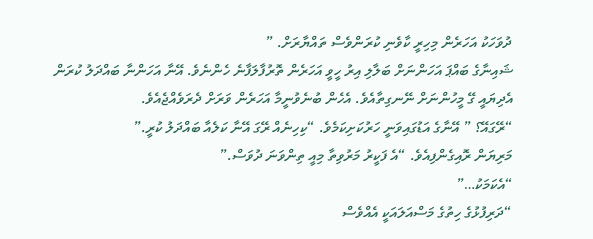ދުވަހަކު އަހަރެން މިހިރީ ކާވެނި ކުރަންވެސް ތައްޔާރަށް. ”
ޝައިނާގެ ބައްޕަ އަހަންނަށް ބަލާލި އިރު ހީވީ އަހަރެން ތޮރުފާލަފާނެ ހެންނެވެ. އޭނާ އަހަންނާ ބައްދަލު ކުރަން އެދިޔައީ ގޭ މީހުންނަށް ނޭނގިތާއެވެ. އެހެން ބުނެވުނީމާ އަހަރެން ވަރަށް ދެރަވެއްޖެއެވެ.
“ރޭގައޭ؟ ” އޭނާގެ އަޑުގައިވަނީ ހަރުކަށިކަމެވެ. “ކިހިނެއް ރޭގަ އޭނާ ކަލެއާ ބައްދަލު ކުރީ.”
މަރިޔަން ރޮއިގެންފިއެވެ. “އެ ފަކީރު މަރުވިތާ މިއީ ތިންވަނަ ދުވަސް.”
“އެކަމަކު…”
“ދަރިފުޅުގެ ހިތުގެ މަސްއަލައަކީ އެއްވެސް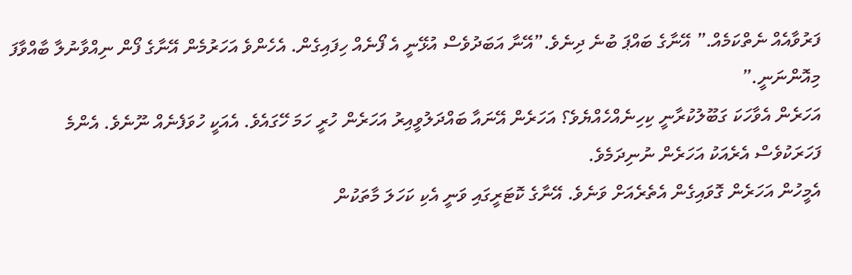ފަރުވާއެއް ނެތްކަމެއް.” އޭނާގެ ބައްޕަ ބުނެ ދިނެވެ.”އޭނާ އަބަދުވެސް އުޅޭނީ އެ ފޯނެއް ހިފައިގެން. އެހެންވެ އަހަރުމެން އޭނާގެ ފޯން ނިއްވާނުލާ ބާއްވާފަ މިއޮންނަނީ.”
އަހަރެން އެވާހަކަ ގަބޫލުކުރާނީ ކިހިނެއްހެއްޔެވެ؟ އަހަރެން އޭނައާ ބައްދަލުވީއިރު އަހަރެން ހުރީ ހަމަ ހޭގައެވެ. އެއަކީ ހުވަފެނެއް ނޫނެވެ. އެންމެ ފަހަރަކުވެސް އެރެއަކު އަހަރެން ނުނިދަމެވެ.
އެމީހުން އަހަރެން ގޮވައިގެން އެތެރެއަށް ވަނެވެ. އޭނާގެ ކޮޓަރީގައި ވަނީ އެކި ކަހަލަ މާތަކުން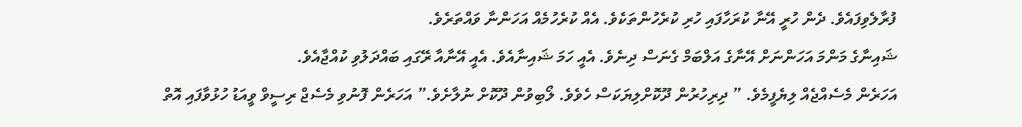ފުރާލެވިފައެވެ. ދެން ހުރީ އޭނާ ކުރަހާފައި ހުރި ކުރެހުންތަކެވެ. އެއް ކުރެހުމެއް އަހަންނާ ވައްތަރެވެ.
ޝައިނާގެ މަންމަ އަހަންނަށް އޭނާގެ އަލްބަމް ގެނަސް ދިނެވެ. އެއީ ހަމަ ޝައިނާއެވެ. އެއީ އޭނާއާ ރޭގައި ބައްދަލުވި ކުއްޖާއެވެ.
އަހަރެން މެސެއްޖެއް ލިޔެފީމެވެ. ” ދިރިހުރުން ދޫކޮށްލިޔަކަސް ހެވެވެ. ލޯބިވުން ދޫކޮށް ނުލާށެވެ.” އަހަރެން ފޮނުވި މެސެޖް ރިސީވް ވީއަޑު ހުޅުވާފައި އޮތް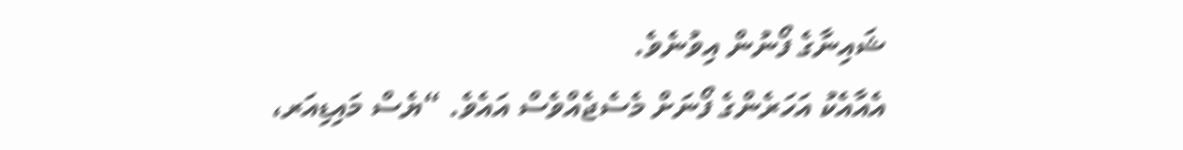ޝައިނާގެ ފޯނުން އިވުނެވެ.
އެއާއެކު އަހަރެންގެ ފޯނަށް މެސެޖެއްވެސް އައެވެ. “ޔެސް މައިޑިއަރ،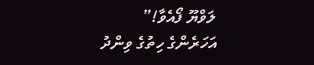ލަވްޔޫ ފޯއެވާ!”
އަހަރެންގެ ހިތުގެ ވިންދު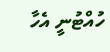ހުއްޓުނީ އެހާ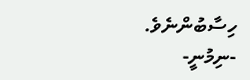ހިސާބުންނެވެ.
-ނިމުނީ-